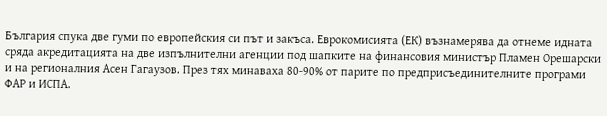България спука две гуми по европейския си път и закъса. Еврокомисията (ЕК) възнамерява да отнеме идната сряда акредитацията на две изпълнителни агенции под шапките на финансовия министър Пламен Орешарски и на регионалния Асен Гагаузов. През тях минаваха 80-90% от парите по предприсъединителните програми ФАР и ИСПА.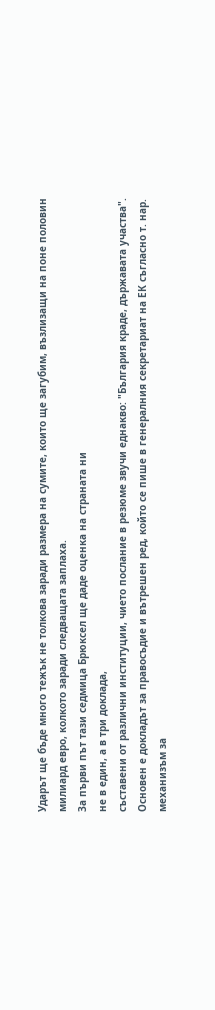Ударът ще бъде много тежък не толкова заради размера на сумите, които ще загубим, възлизащи на поне половин милиард евро, колкото заради следващата заплаха.
За първи път тази седмица Брюксел ще даде оценка на страната ни
не в един, а в три доклада,
съставени от различни институции, чието послание в резюме звучи еднакво: "България краде, държавата участва". Основен е докладът за правосъдие и вътрешен ред, който се пише в генералния секретариат на ЕК съгласно т. нар. механизъм за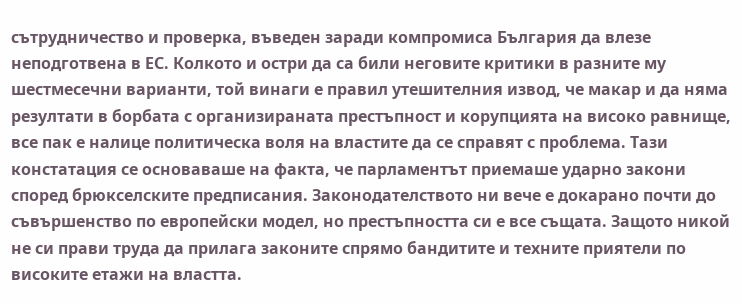сътрудничество и проверка, въведен заради компромиса България да влезе неподготвена в ЕС. Колкото и остри да са били неговите критики в разните му шестмесечни варианти, той винаги е правил утешителния извод, че макар и да няма резултати в борбата с организираната престъпност и корупцията на високо равнище, все пак е налице политическа воля на властите да се справят с проблема. Тази констатация се основаваше на факта, че парламентът приемаше ударно закони според брюкселските предписания. Законодателството ни вече е докарано почти до съвършенство по европейски модел, но престъпността си е все същата. Защото никой не си прави труда да прилага законите спрямо бандитите и техните приятели по високите етажи на властта.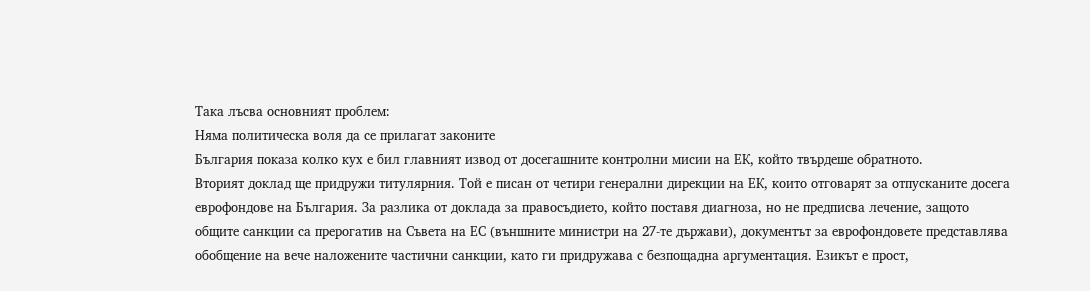Така лъсва основният проблем:
Няма политическа воля да се прилагат законите
България показа колко кух е бил главният извод от досегашните контролни мисии на ЕК, който твърдеше обратното.
Вторият доклад ще придружи титулярния. Той е писан от четири генерални дирекции на ЕК, които отговарят за отпусканите досега еврофондове на България. За разлика от доклада за правосъдието, който поставя диагноза, но не предписва лечение, защото общите санкции са прерогатив на Съвета на ЕС (външните министри на 27-те държави), документът за еврофондовете представлява обобщение на вече наложените частични санкции, като ги придружава с безпощадна аргументация. Езикът е прост,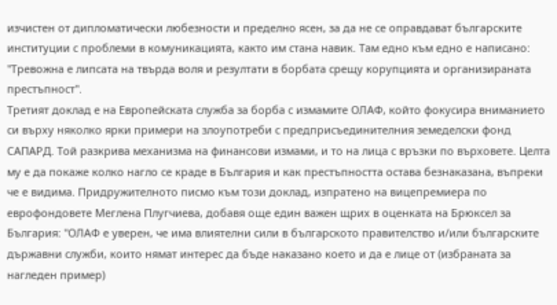изчистен от дипломатически любезности и пределно ясен, за да не се оправдават българските институции с проблеми в комуникацията, както им стана навик. Там едно към едно е написано: "Тревожна е липсата на твърда воля и резултати в борбата срещу корупцията и организираната престъпност".
Третият доклад е на Европейската служба за борба с измамите ОЛАФ, който фокусира вниманието си върху няколко ярки примери на злоупотреби с предприсъединителния земеделски фонд САПАРД. Той разкрива механизма на финансови измами, и то на лица с връзки по върховете. Целта му е да покаже колко нагло се краде в България и как престъпността остава безнаказана, въпреки че е видима. Придружителното писмо към този доклад, изпратено на вицепремиера по еврофондовете Меглена Плугчиева, добавя още един важен щрих в оценката на Брюксел за България: "ОЛАФ е уверен, че има влиятелни сили в българското правителство и/или българските държавни служби, които нямат интерес да бъде наказано което и да е лице от (избраната за нагледен пример)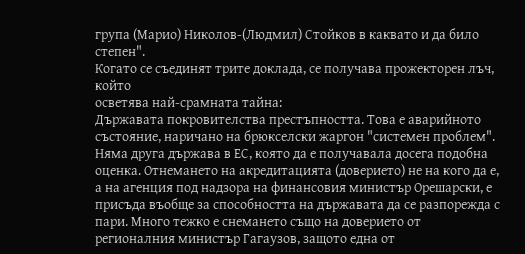група (Марио) Николов-(Людмил) Стойков в каквато и да било степен".
Когато се съединят трите доклада, се получава прожекторен лъч, който
осветява най-срамната тайна:
Държавата покровителства престъпността. Това е аварийното състояние, наричано на брюкселски жаргон "системен проблем". Няма друга държава в ЕС, която да е получавала досега подобна оценка. Отнемането на акредитацията (доверието) не на кого да е, а на агенция под надзора на финансовия министър Орешарски, е присъда въобще за способността на държавата да се разпорежда с пари. Много тежко е снемането също на доверието от регионалния министър Гагаузов, защото една от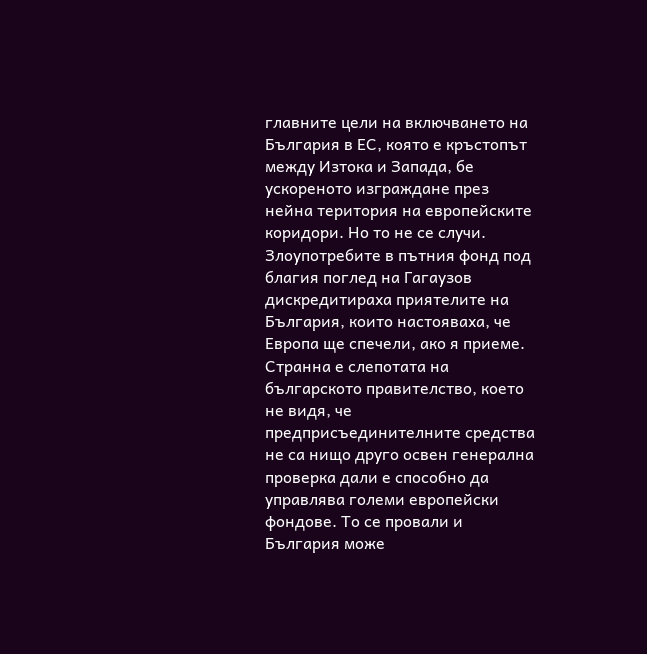главните цели на включването на България в ЕС, която е кръстопът между Изтока и Запада, бе ускореното изграждане през нейна територия на европейските коридори. Но то не се случи. Злоупотребите в пътния фонд под благия поглед на Гагаузов дискредитираха приятелите на България, които настояваха, че Европа ще спечели, ако я приеме.
Странна е слепотата на българското правителство, което не видя, че предприсъединителните средства не са нищо друго освен генерална проверка дали е способно да управлява големи европейски фондове. То се провали и България може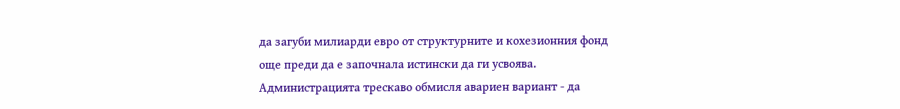да загуби милиарди евро от структурните и кохезионния фонд още преди да е започнала истински да ги усвоява. Администрацията трескаво обмисля авариен вариант - да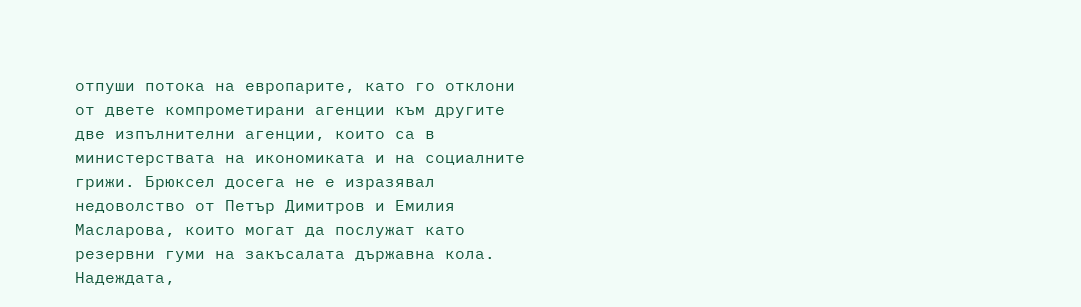отпуши потока на европарите, като го отклони от двете компрометирани агенции към другите две изпълнителни агенции, които са в министерствата на икономиката и на социалните грижи. Брюксел досега не е изразявал недоволство от Петър Димитров и Емилия Масларова, които могат да послужат като резервни гуми на закъсалата държавна кола. Надеждата,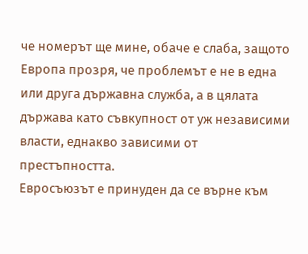че номерът ще мине, обаче е слаба, защото Европа прозря, че проблемът е не в една или друга държавна служба, а в цялата държава като съвкупност от уж независими власти, еднакво зависими от престъпността.
Евросъюзът е принуден да се върне към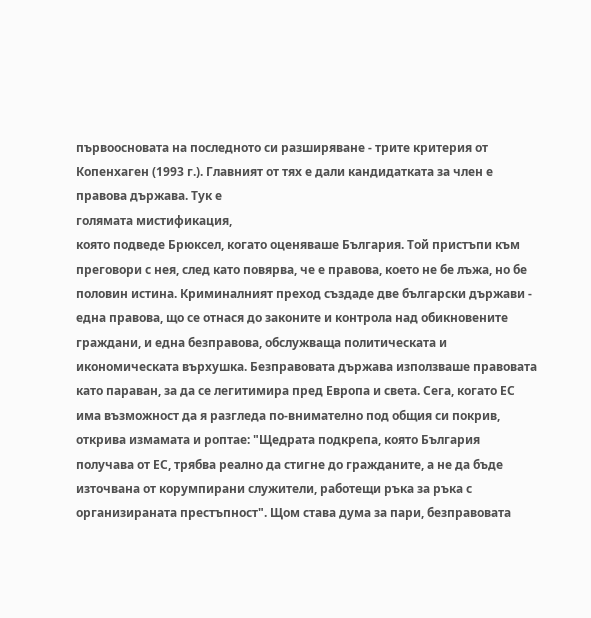първоосновата на последното си разширяване - трите критерия от Копенхаген (1993 г.). Главният от тях е дали кандидатката за член е правова държава. Тук е
голямата мистификация,
която подведе Брюксел, когато оценяваше България. Той пристъпи към преговори с нея, след като повярва, че е правова, което не бе лъжа, но бе половин истина. Криминалният преход създаде две български държави - една правова, що се отнася до законите и контрола над обикновените граждани, и една безправова, обслужваща политическата и икономическата върхушка. Безправовата държава използваше правовата като параван, за да се легитимира пред Европа и света. Сега, когато ЕС има възможност да я разгледа по-внимателно под общия си покрив, открива измамата и роптае: "Щедрата подкрепа, която България получава от ЕС, трябва реално да стигне до гражданите, а не да бъде източвана от корумпирани служители, работещи ръка за ръка с организираната престъпност". Щом става дума за пари, безправовата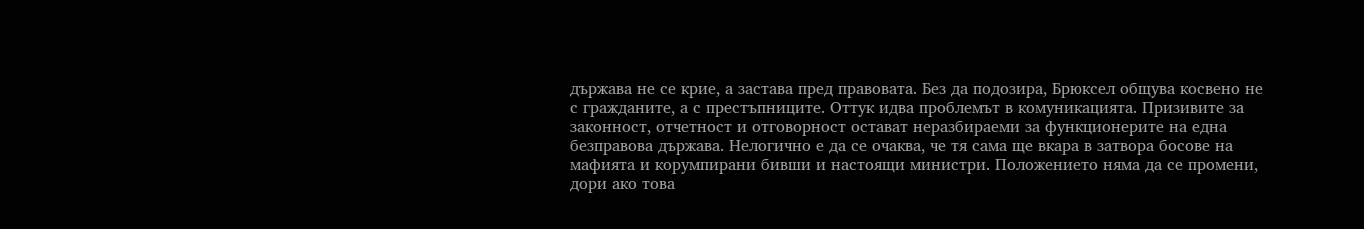държава не се крие, а застава пред правовата. Без да подозира, Брюксел общува косвено не с гражданите, а с престъпниците. Оттук идва проблемът в комуникацията. Призивите за законност, отчетност и отговорност остават неразбираеми за функционерите на една безправова държава. Нелогично е да се очаква, че тя сама ще вкара в затвора босове на мафията и корумпирани бивши и настоящи министри. Положението няма да се промени, дори ако това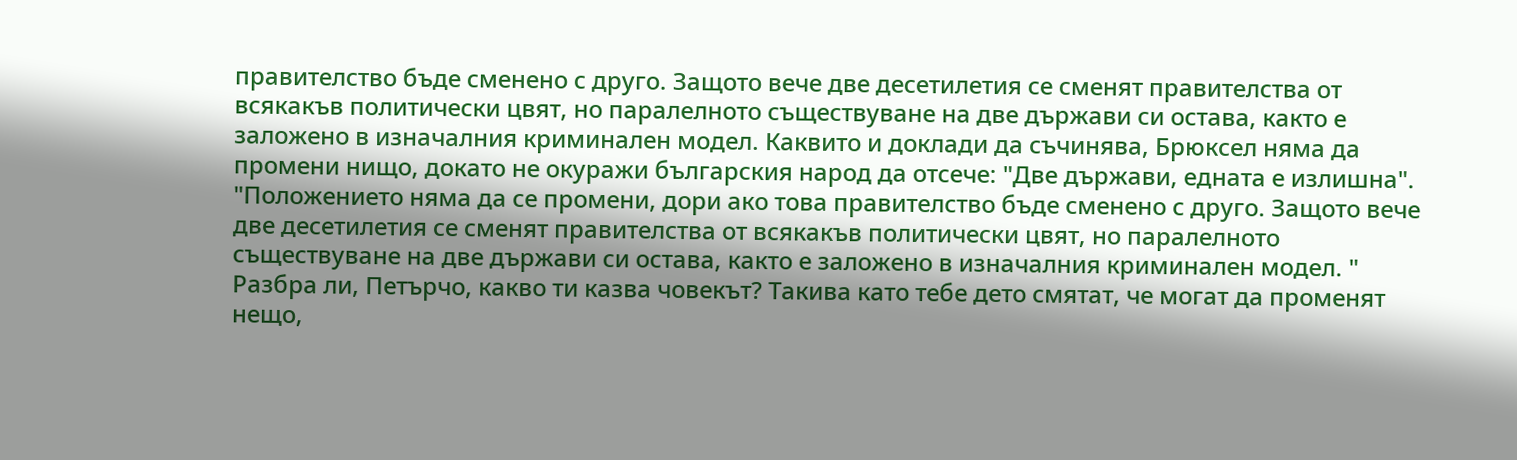правителство бъде сменено с друго. Защото вече две десетилетия се сменят правителства от всякакъв политически цвят, но паралелното съществуване на две държави си остава, както е заложено в изначалния криминален модел. Каквито и доклади да съчинява, Брюксел няма да промени нищо, докато не окуражи българския народ да отсече: "Две държави, едната е излишна".
"Положението няма да се промени, дори ако това правителство бъде сменено с друго. Защото вече две десетилетия се сменят правителства от всякакъв политически цвят, но паралелното съществуване на две държави си остава, както е заложено в изначалния криминален модел. "
Разбра ли, Петърчо, какво ти казва човекът? Такива като тебе дето смятат, че могат да променят нещо,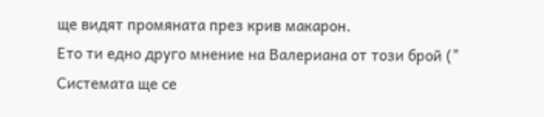ще видят промяната през крив макарон.
Ето ти едно друго мнение на Валериана от този брой (" Системата ще се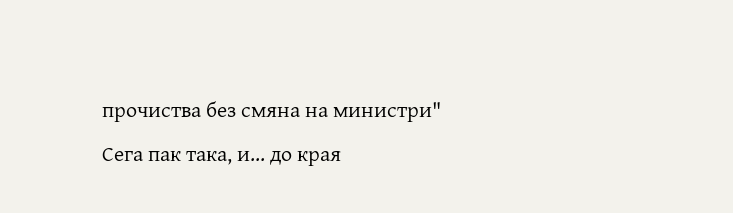прочиства без смяна на министри"
Сега пак така, и... до края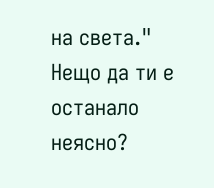на света."
Нещо да ти е останало неясно?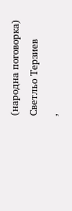(народна поговорка)
Светльо Терзиев
,